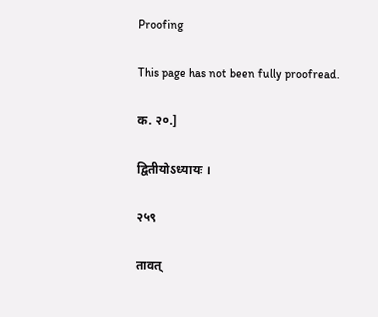Proofing

This page has not been fully proofread.

क. २०.]

द्वितीयोऽध्यायः ।

२५९

तावत्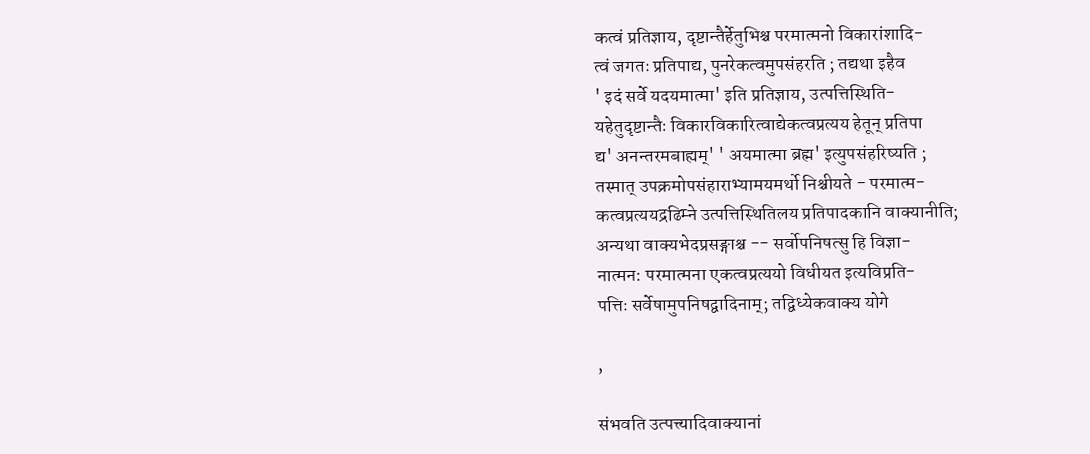कत्वं प्रतिज्ञाय, दृष्टान्तैर्हेतुभिश्च परमात्मनो विकारांशादि-
त्वं जगतः प्रतिपाद्य, पुनरेकत्वमुपसंहरति ; तद्यथा इहैव
' इदं सर्वे यदयमात्मा' इति प्रतिज्ञाय, उत्पत्तिस्थिति-
यहेतुदृष्टान्तैः विकारविकारित्वाद्येकत्वप्रत्यय हेतून् प्रतिपा
द्य' अनन्तरमबाह्यम्' ' अयमात्मा ब्रह्म' इत्युपसंहरिष्यति ;
तस्मात् उपक्रमोपसंहाराभ्यामयमर्थो निश्चीयते - परमात्म-
कत्वप्रत्ययद्रढिम्ने उत्पत्तिस्थितिलय प्रतिपादकानि वाक्यानीति;
अन्यथा वाक्यभेदप्रसङ्गाश्च -- सर्वोपनिषत्सु हि विज्ञा-
नात्मन: परमात्मना एकत्वप्रत्ययो विधीयत इत्यविप्रति-
पत्तिः सर्वेषामुपनिषद्वादिनाम्; तद्विध्येकवाक्य योगे

,

संभवति उत्पत्त्यादिवाक्यानां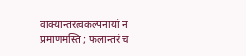वाक्यान्तरत्वकल्पनायां न
प्रमाणमस्ति ; फलान्तरं च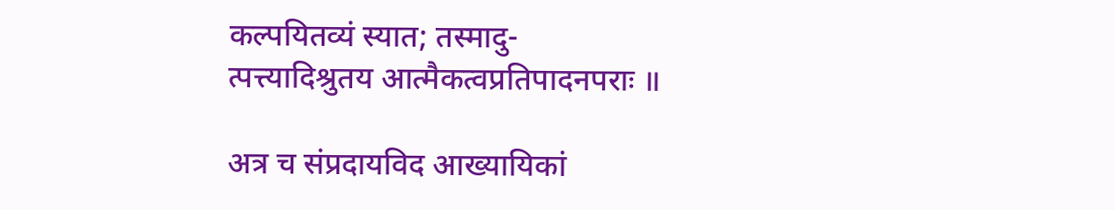कल्पयितव्यं स्यात; तस्मादु-
त्पत्त्यादिश्रुतय आत्मैकत्वप्रतिपादनपराः ॥

अत्र च संप्रदायविद आख्यायिकां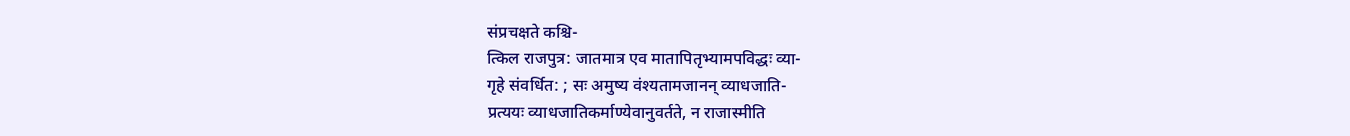संप्रचक्षते कश्चि-
त्किल राजपुत्र: जातमात्र एव मातापितृभ्यामपविद्धः व्या-
गृहे संवर्धित: ; सः अमुष्य वंश्यतामजानन् व्याधजाति-
प्रत्ययः व्याधजातिकर्माण्येवानुवर्तते, न राजास्मीति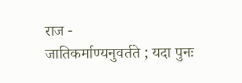राज -
जातिकर्माण्यनुवर्तते ; यदा पुनः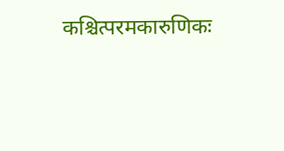कश्चित्परमकारुणिकः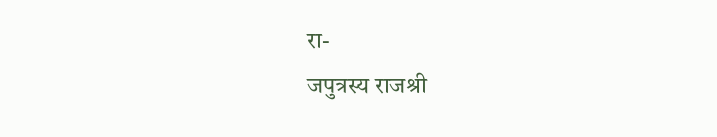रा-
जपुत्रस्य राजश्री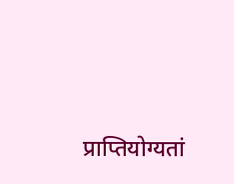प्राप्तियोग्यतां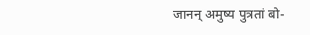जानन् अमुष्य पुत्रतां बो-